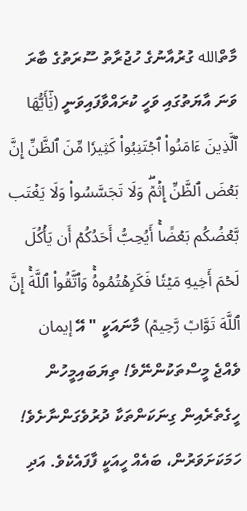މާތްالله ގުރުއާނުގެ ހުޖުރާތު ސޫރަތުގެ ބާރަ ވަނަ އާޔަތުގައި ވަހީ ކުރައްވާފައިވަނީ (يَٰٓأَيُّهَا ٱلَّذِينَ ءَامَنُواْ ٱجۡتَنِبُواْ كَثِيرٗا مِّنَ ٱلظَّنِّ إِنَّ بَعۡضَ ٱلظَّنِّ إِثۡمٞۖ وَلَا تَجَسَّسُواْ وَلَا يَغۡتَب بَّعۡضُكُم بَعۡضًاۚ أَيُحِبُّ أَحَدُكُمۡ أَن يَأۡكُلَ لَحۡمَ أَخِيهِ مَيۡتٗا فَكَرِهۡتُمُوهُۚ وَٱتَّقُواْ ٱللَّهَۚ إِنَّ ٱللَّهَ تَوَّابٞ رَّحِيمٞ) މާނައަކީ " އޭ إيمان ވެއްޖެ މީސްތަކުންނޭވެ! ތިޔަބައިމީހުން ހީގެތެރެއިން ގިނަކަންތަކާ ދުރުވެގަންނާށެވެ! ހަމަކަށަވަރުން، ބައެއް ހީއަކީ ފާފައެކެވެ. އަދި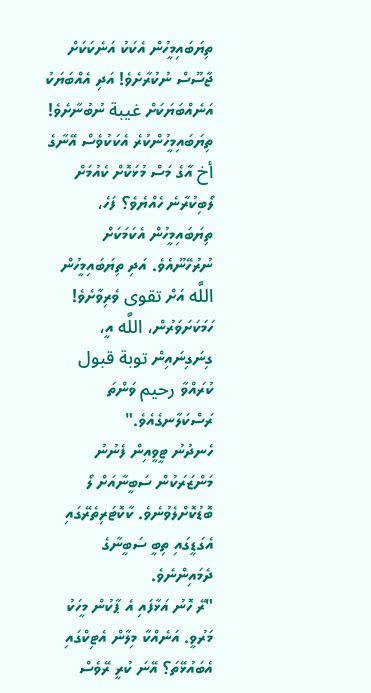ތިޔަބައިމީހުން އެކަކު އަނެކަކަށް ޖާސޫސް ނުކުރާށެވެ! އަދި އެއްބަޔަކު އަނެއްބަޔަކަށް غيبة ނުބުނާށެވެ! ތިޔަބައިމީހުންކުރެ އެކަކުވެސް އޭނާގެ أخ އާގެ މަސް މުޅަކޮށް ކެއުމަށް ލޯބިކުރާނެ ހެއްޔެވެ؟ ފަހެ، ތިޔަބައިމީހުން އެކަމަކަށް ނުރުހޭނޫއެވެ. އަދި ތިޔަބައިމީހުން اللَّه އަށް تقوى ވެރިވާށެވެ! ހަމަކަށަވަރުން، اللَّه އީ، ގިނަގިނައިން توبة قبول ކުރައްވާ رحيم ވަންތަ ރަސްކަލާނގެއެވެ."
ހެނދުނު ޓީވީއިން ފެނުނު މަންޒަރަކުން ސަބީނާއަށް ލޯ ބޮޑުކޮށްލެވުނެވެ. ކާކޮޓަރިތެރޭގައި އެގަޑީގައި ތިބީ ސަބީނާގެ ދެމައިންނެވެ.
"ރޭ ހޮނު އަޅާފައި އެ ޕާކުން މީހަކު މަރުވީ. އަނެއްކާ މިލާން އެޓިކްގައި އެބައުޅޭތަ؟ އޭނަ ކުރީ ރޭވެސް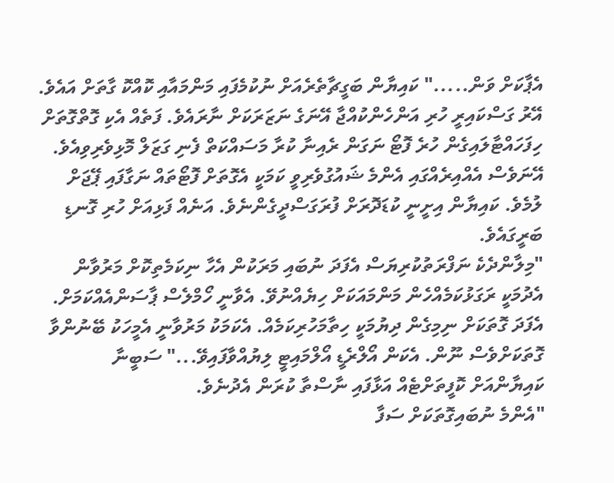އެޕާކަށް ވަން....." ކައިޔާން ބަގީޗާތެރެއަށް ނުކުމެފައި މަންމައާއި ކޮއްކޮ ގާތަށް އައެވެ. އޭރު ގަސްކައިރީ ހުރި އަންހެންކުއްޖާ އޭނަގެ ނަޒަރަކަށް ނާރައެވެ. ފަތެއް އެކި ގޮތްގޮތަށް ހިފަހައްޓާލައިގެން ހުރެ ފޮޓޯ ނަގަން ރެއިނާ ކުރާ މަސައްކަތް ފެނި ގަޒަލް މޮޅިވެރިވިއެވެ. އޭނަވެސް އެއްއިރެއްގައި އެންމެ ޝައުގުވެރިވީ ކަމަކީ އެގޮތަށް ފޮޓޯތައް ނަގާފައި ޕޭޖަށް ލުމެވެ. ކައިޔާން އިށީނީ ކުޑަދޮރަށް ފުރަގަސްދީގެންނެވެ. އަނެއް ފަޅިއަށް ހުރި ގޮނޑި ބަރީގައެވެ.
"މިލާންދެކެ ނަފްރަތުކުރިޔަސް އެފަދަ ނުބައި މަރަކުން އެހާ ނިކަމެތިކޮށް މަރުވާން އެދުމަކީ ރަގަޅުކަމެއްހެން މަންމައަކަށް ހިޔެއްނުވޭ. އެވާނީ ހޯމްލެސް ޕާސަންއެއްކަމަށް. އެފަދަ ގޮތަކަށް ނިމިގެން ދިޔުމަކީ ހިތާމަހުރިކަމެއް. އެކަމަކު މަރުވާނީ އެމީހަކު ބޭނުންވާ ގޮތަކަށްވެސް ނޫން. އެކަން އޯލްރެޑީ އޯލްމައިޓީ ލިޔުއްވާފައިވޭ..." ސަބީނާ ކައިޔާންއަށް ކޮފީތަށްޓެއް އަޅާފައި ނާސްތާ ކުރަން އެދުނެވެ.
"އެންމެ ނުބައިގޮތަކަށް ސަފާ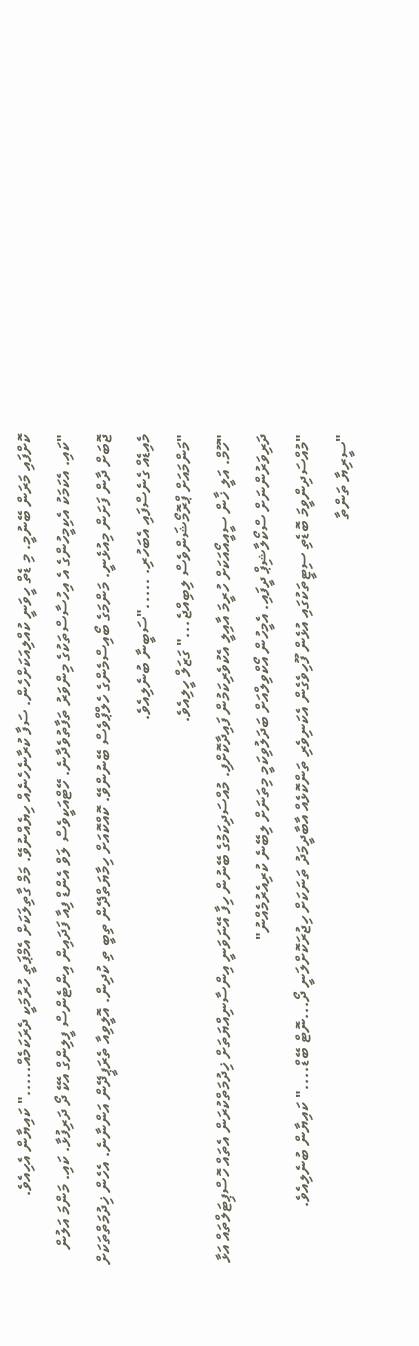ކޮށްފައި މަރަން ބޭނުމީ. މި ޑެތް ހީވަނީ ކުއްލިއަކަށްހެން. ސަފާ ކުރާނެހެނެއް ހިޔެއްނުވޭ. މަމް ގާތިލަކަށް އެމްޕަތީ ހުރުމަކީ ދެރަކަމެއް....." ކައިޔާން އެހިއެވެ.
"ކައި. އެކަމަކު އެކިމީހުންގެ އެ އިހުސާސްތަކުގެ މިންވަރު ތަފާތުވެދާނެ. ހޭޓްއަކީވެސް ލަވް އެންޑް ފިއާ ފަދައިން އިންޓެންސް ފީލިންގް އެކޭ ދޯ ދަރިފުޅާ. ކައި. މަންމަ އަލުން ޖޮބަށް ދާން ފަށަން މިއުޅެނީ. މަންމަގެ ބޯއިސްމެންގެ ހެލްޕްވެސް ބޭނުންވޭ. ކޮއްކޮއަށް ހިމާޔަތްދޭން ތިބީ ތި ކުދިން. އޮލީވިއާ ތެރަޕީދޭން އަންނާނެ. އެހެން ޚިދުމަތްތަކަށް މެއިޑެއް ގެނެސްފައި އެބަހުރި. ....."ސަބީނާ ބުނެލިއެވެ.
"މަންމައަށް ޕްރޮމޯޝަންވެސް ލިބިއްޖެ..." ގަޒަލް ހީލިއެވެ.
"ހޫމް. އަލީ ޚާން ސީއީއޯއަކަށް ހުރީމަ އާއިލީ އެކުވެރިކަމުން ފައިދާކޮށްފި. މުއްސަދިކަމުގެ ބޭނުން ހިފާ އޭނަވަނީ އިންސާނިއްޔަތަށް ޚިދުމަތްކުރަން އެތައް ހޮސްޕިޓަލްތައް އަޅާ ދަރިވަރުންނަށް ސްކޯލާޝިޕް ދީފައި. އެމީހުން އޯކްވިލްއަށް ބަދަލުވިކަމީ މިތަނަށް ލިބޭނެ ކުރިއެރުމެއްނު"
"މުއްސަދިންވީމަ ބޮޑެތި ސިޓީތަކުގައި އުޅެން ފޫހިވެގެން އެކަނިވެރި ތަންކޮޅެއް އާބާދީމަދު ތަނަކަށް ހިޖުރަކޮށްލަނީ ދޯ...ނޮޓް ބޭޑް...." ކައިޔާން ބުނެލިއެވެ.
"ސީރިޔާ ތަންތާ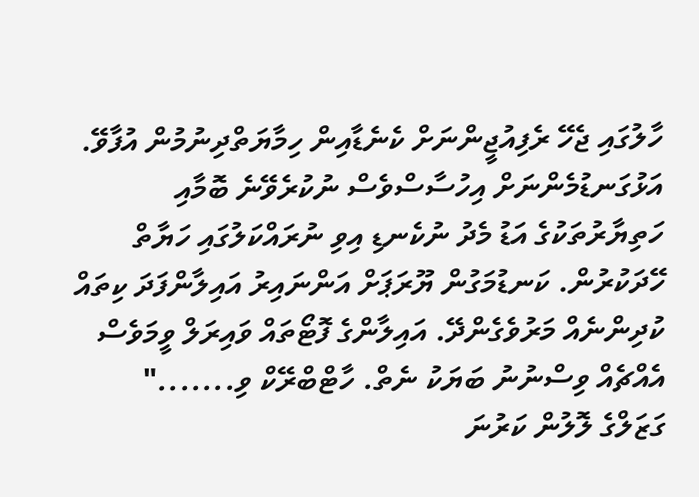ހާލުގައި ޖެހޭ ރެފިއުޖީންނަށް ކެނެޑާއިން ހިމާޔަތްދިނުމުން އުފާވޭ. އަޅުގަނޑުމެންނަށް އިހުސާސްވެސް ނުކުރެވޭނެ ބޮމާއި ހަތިޔާރުތަކުގެ އަޑު މެދު ނުކެނޑި އިވި ނުރައްކަލުގައި ހަޔާތް ހޭދަކުރުން. ކަނޑުމަގުން ޔޫރަޕަށް އަންނައިރު އައިލާންފަދަ ކިތައް ކުދިންނެއް މަރުވެގެންދޭ. އައިލާންގެ ފޮޓޯތައް ވައިރަލް ވީމަވެސް އެއްޗެއް ވިސްނުނު ބަޔަކު ނެތް. ހާޓްބްރޭކް ވި......." ގަޒަލްގެ ލޮލުން ކަރުނަ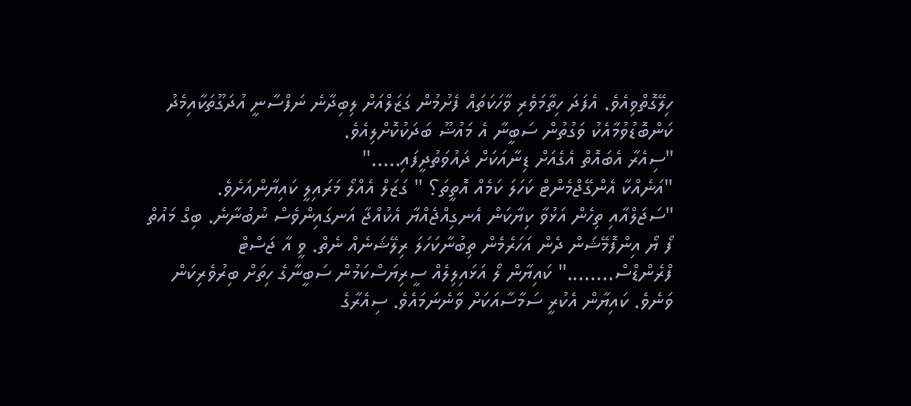ހިލޭގޮތްވިއެވެ. އެފަދަ ހިތާމަވެރި ވާހަކަތައް ފެށުމުން ގަޒަލްއަށް ލިބިދާނެ ނަފްސާނީ އުދަގޫތަކާއިމެދު ކަންބޮޑުވުމާއެކު ވަގުތުން ސަބީނާ އެ މައުޟޫ ބަދަކުކޮށްލިއެވެ.
"ސިއެރާ އެބައޮތް އެގެއަށް ޑިނާއަކަށް ދައުވަތުދީފައި....."
"އަނެއްކާ އެންގޭޖްމެންޓް ކަހަލަ ކަމެއް އޮތީތަ؟ " ގަޒަލް އެއްލޯ މަރައިލީ ކައިޔާންއަށެވެ.
"ސަޖަލްއާއި ތިހެން އަޅުވާ ކިޔާކަން އެނގިއްޖެއްޔާ އެކުއްޖާ އަނގައިންވެސް ނުބުނާނެ. ބިގް މައުތް ފޯ ޔޯ އިންފޮމޭޝަން ދެން އަހަރެމެން ތިބުނާކަހަލަ ރިލޭޝަނެއް ނެތް. ވީ އާ ޖަސްޓް ފްރެންޑްސް........" ކައިޔާން ލޯ އަޅައިލިލެއް ސީރިޔަސްކަމުން ސަބީނާގެ ހިތަށް ބިރުވެރިކަން ވަނެވެ. ކައިޔާން އެކުރީ ސަމާސާއަކަށް ވާނެނަމައެވެ. ސިއެރާގެ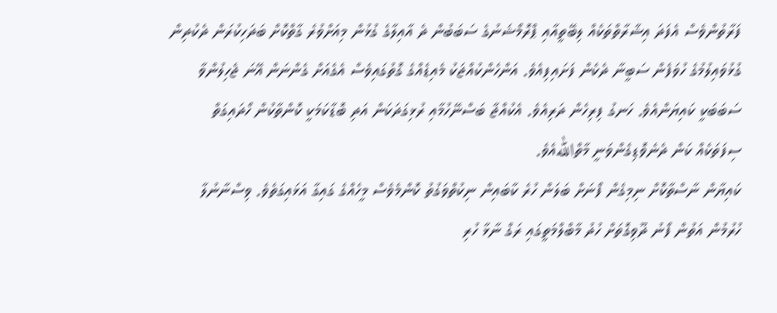ފަރާތުންވެސް އެފަދަ އިޝާރާތްތަކެއް ލިބޭތީއާއި ޕްރޮމޯޝަނުގެ ސަބަބުން ދެ އާއިލާގެ ގުޅުން މިއަށްވުރެ ގާތްކޮށް ބަދަހިކުރަން ދެކުދިން ގުޅުވައިލުމުގެ ހުވަފެން ސަބީނާ ދެކެން ފަށައިފިއެވެ. އަންހެންކުއްޖަކު މެއިޑެއްގެ ގޮތުގައިވެސް އެގެއަށް ގެންނަން އޭނަ ޖެހިލުންވާ ސަބަބަކީ ކައިޔަންއެވެ. ހަނގު ފިރިހެން ދަރިއެވެ. އެކުއްޖާ ބަސްނޭހުމާއި ރުޅިގަދަކަން އަދި ބޮޑާކަމަކީ ކޮންތާކުން ހޯދައިގަތް ސިފަތަކެއް ކަން ދެނެވޮޑިގެންވަނީ މާތްاللهއެވެ.
ކައިޔާން ނާސްތާކޮށް ނިމިގެން ފޯނަށް ބަލަން ހުރެ ކާބައިން ނިކުތްވަގުތު ކޮންމެވެސް މީހެއްގެ ގައިގާ އަޅައިގަތެވެ. ވިސްނާނުލާ ހުރުމުން އަތުން ފޯނު ދޫވިގޮތަށް ހުދު މާބްލްމަތީގައި ރަގް ނާޅާ ހުރި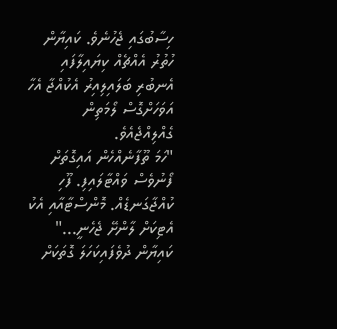ހިސާބުގައި ޖެހުނެވެ. ކައިޔާން ހުތުރު އެއްޗެއް ކިޔައިލާފައި އެނބުރި ބަލައިލިއިރު އެކުއްޖާ އެހާ އަވަހަށްގޮސް ލޯމަތިން ގެއްލިއްޖެއެވެ.
"ހަމަ ތޫފާނެއްހެން އައިގޮތަށް ފޯނުވެސް ވައްޓާލައިފި. ފޫހި ކުއްޖާގަނޑެއް. މޮންސްޓާއާއި އެކު އެޓިކަށް ލާންށޭ ޖެހެނީ..." ކައިޔާން ދުވެފައިކަހަލަ ގޮތަކަށް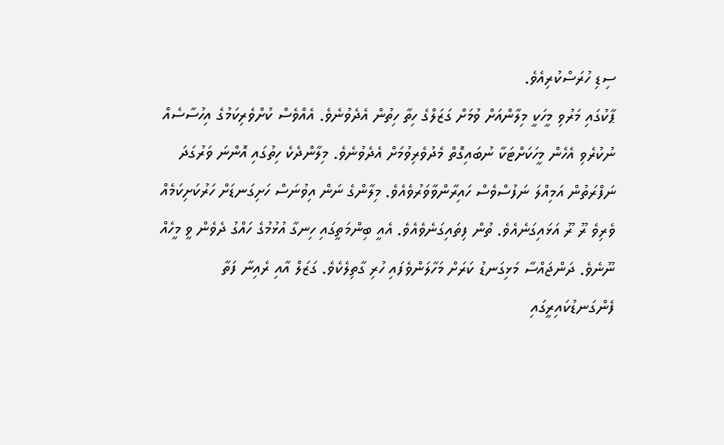ސިޑި ހުރަސްކުރިއެވެ.
ޕާކުގައި މަރުވި މީހަކީ މިލާންއަށް ވުމަށް ގަޒަލްގެ ހިތާ ހިތުން އެދެވުނެވެ. އެއްވެސް ކުށްވެރިކަމުގެ އިހުސާސެއް ނުކުރެވި އެހެން މީހަކަށްޓަކާ ނުބައިގޮތް މެދުވެރިވުމަށް އެދެވުނެވެ. މިލާންދެކެ ހިތުގައި އޮންނަ ވަރުގަދަ ނަފްރަތުން އަމިއްލަ ނަފުސްވެސް ހައިރާންވާވަރުވެއެވެ. މިލާންގެ ނަން އިވުނަސް ހަށިގަނޑަށް ހަރުކަށިކަމެއް ވެރިވެ ރޫ ރޫ އަޅައިގަނެއެވެ. ތުން ފިތައިގަނެވެއެވެ. އެއީ ބިންމަތީގައި ހިނގާ އުޅުމުގެ ހައްގު ދެވެން ވީ މީހެއް ނޫނެވެ. ދަންޖައްސާ މަޅިގަނޑު ކަރަށް މަހާލަންވެފައި ހުރި ގާތިލެކެވެ. ގަޒަލް އާއި ރެއިނާ ފަތާ ފެންގަނޑުކައިރީގައި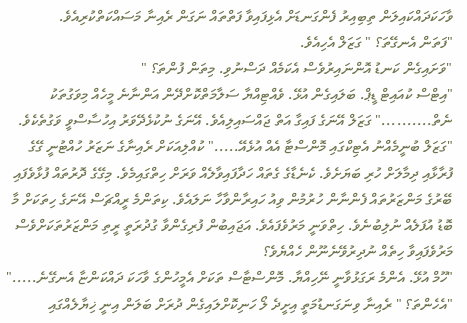ވާހަކަދައްކައިލަން ތިބިއިރު ފެންގަނޑަށް އެޅިފައިވާ ފަތްތައް ނަގަން ރެއިނާ މަސައްކަތްކުރިއެވެ.
"ފަތަން އެނގޭތަ؟ " ގަޒަލް އެހިއެވެ.
"ވަށައިގެން ކަނޑު އޮންނައިރުވެސް އެކަމެއް ދަސްނުވި. މިތަން ފުންތަ؟ "
"އިޓްސް ކުއައިޓް ޑީޕް. ބަލައިގެން އުޅޭ. ވެއްޓިއްޔާ ސަލާމަތްކޮށްދޭން އަންނާނެ މީހެއް މިވަގުތަކު ނެތް.........." ގަޒަލް އޭނަގެ ފައިގާ އަތް ޖައްސައިލިއެވެ. އޭނަގެ ނުކުޅެދޭވަރު އިހުސާސްވީ ވަގުތެކެވެ.
"ގަޒަލް ބުނީމެއްނު އެޓިކްގައި މޮންސްޓާ އެއް އުޅެއޭ....." ކުއްލިއަކަށް ރެއިނާގެ ނަޒަރު ހުއްޓުނީ ގޭގެ ފުރާޅާއި ދިމާލަށް ހުރި ބަޔަށެވެ. ކެނެޑާގެ ގެތައް ހަދާފައިވާލެއް ވަރަށް ހިތްގައިމެވެ. މިގޭގެ ދޮރުތައް ފުޅާވެފައި ބޭރުގެ މަންޒަރުތައް ފެންނާން ހުރުމުން ވިއު ހައިރާންވާހާ ނަލައެވެ. ކިތަންމެ ރީއްޗަސް އޭނަގެ ހިތަކަށް މާ ބޮޑު އުފަލެއް ނުލިބުނެވެ. ހިތްވަނީ މަރުވެފައެވެ. އަޖައިބުން ފުރިގެންވާ ގުދުރަތީ ރީތި މަންޒަރުތަކަށްވެސް މަރުވެފައިވާ ހިތެއް ނުދިރުވޭނެނޫން ހެއްޔެވެ؟
"ހޫމް އުޅޭ. އެންމެ ރަގަޅުވާނީ ނޭހިއްޔާ. މޮންސްޓާސް ތަކަށް އެމީހުންގެ ވާހަކަ ދައްކަންޏާ އެނގޭނެ....."
"އެހެންތަ؟ " ރެއިނާ ވިނަގަނޑުމަތީ އިށީދެ ލޯ ހަނިކޮށްލައިގެން ދުރަށް ބަލަން އިނީ ޚިޔާލެއްގައި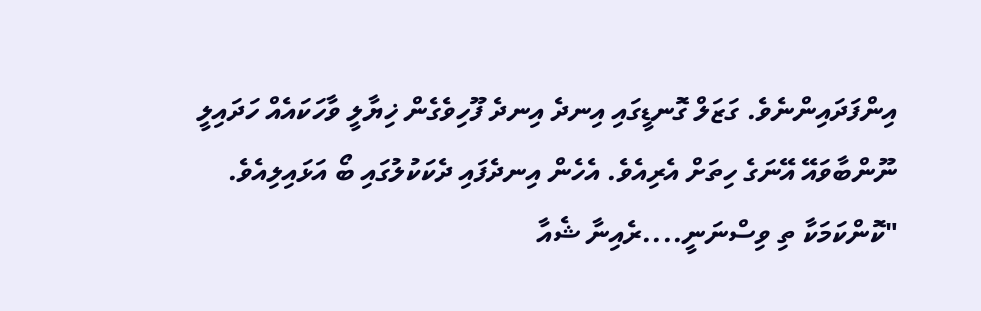އިންފަދައިންނެވެ. ގަޒަލް ގޮނޑީގައި އިނދެ އިނދެ ފޫހިވެގެން ޚިޔާލީ ވާހަކައެއް ހަދައިލީ ނޫންބާވައޭ އޭނަގެ ހިތަށް އެރިއެވެ. އެހެން އިނދެފައި ދެކަކުލުގައި ބޯ އަޅައިލިއެވެ.
"ކޮންކަމަކާ ތި ވިސްނަނީ....ރެއިނާ ޝެއާ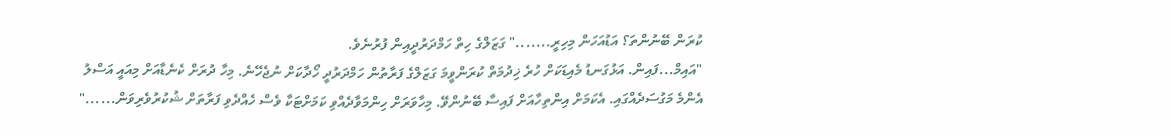ކުރަން ބޭނުންތަ؟ އަޑުއަހަން މިހިރީ......." ގަޒަލްގެ ހިތް ހަމްދަރުދީއިން ފުރުނެވެ.
"އައިމް...ފައިން. އަޅުގަނޑު މެއިޑަކަށް ހުރެ ޚިދުމަތް ކުރަންވީމަ ގަޒަލްގެ ފަރާތުން ހަމްދަރުދީ ހޯދާކަށް ނުޖެހޭނެ. މިހާ ދުރަށް ކެނެޑާއަށް މިއައީ އަސްލު އެންމެ މަގުސަދެއްގައި. އެކަމަށް އިންތިހާއަށް ފައިސާ ބޭނުންވޭ. މިހާވަރަށް ހިންމަވާދެއްވި ކަމަށްޓަކާ ވެސް ހެއްދެވި ފަރާތަށް ޝުކުރުވެރިވަން......"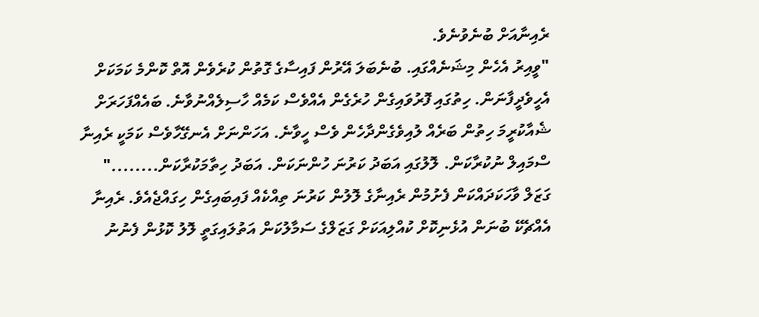ރެއިނާއަށް ބުނެވުނެވެ.
"ވީއިރު އެހެން މިޝަނެއްގައި. ބުނެބަލަ އޭރުން ފައިސާގެ ގޮތުން ކުރެވެން އޮތް ކޮންމެ ކަމަކަށް އެހީވެދީފާނަން. ހިތުގައި ފޮރުވައިގެން ހުރެގެން އެއްވެސް ކަމެއް ހާސިލެއްނުވާނެ. ބައެއްފަހަރަށް ޝެއާކުރީމަ ހިތުން ބަރެއް ލުއިވެގެންދާހެން ވެސް ހީވާނެ. އަހަންނަށް އެނގޭހާވެސް ކަމަކީ ރެއިނާ ސްމައިލް ނުކުރާކަން. ލޮލުގައި އަބަދު ކަރުނަ ހުންނަކަން. އަބަދު ހިތާމަކުރާކަން........" ގަޒަލް ވާހަކަދައްކަން ފެށުމުން ރެއިނާގެ ލޮލުން ކަރުނަ ތިއްކެއް ފައިބައިގެން ހިގައްޖެއެވެ. ރެއިނާ އެއްޗެކޭ ބުނަން އުޅެނިކޮށް ކުއްލިއަކަށް ގަޒަލްގެ ސަމާލުކަން އަތުލައިގަތީ ލޮލު ކޮޅުން ފެނުނު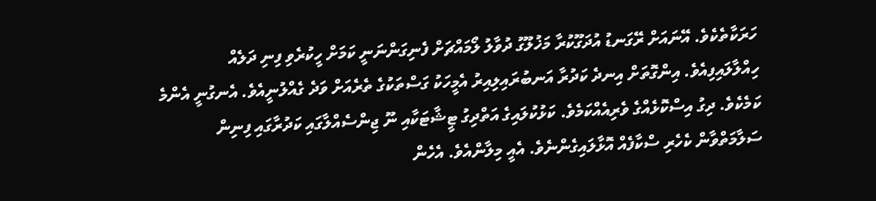ހަރަކާތެކެވެ. އޭނައަށް ރޭގަނޑު އުދަގޫކުރާ މަޚުލޫގު ދުވާލު ލޯމައްޗަށް ފެނިގަންނަނީ ކަމަށް ހީކުރެވި ފިނި ދަލެއް ހިއްލާލައިފިއެވެ. އިންގޮތަށް އިނދެ ކަދުރާ އަނބުރައިލިއިރު އެމީހަކު ގަސްތަކުގެ ތެރެއަށް ވަދެ ގެއްލުނީއެވެ. އެނގުނީ އެންމެ ކަމެކެވެ. ދިގު އިސްކޮޅެއްގެ ވެރިއެއްކަމެވެ. ކަޅުކުލައިގެ އަތްދިގު ޓީޝާޓަކާއި ނޫ ޖިންސެއްލާގައި ކަދުރާގައި ފިނިން ސަލާމަތްވާން ކެހެރި ސްކާފެއް އޮޅާލައިގެންނެވެ. އެއީ މިލާންއެވެ. އެހެން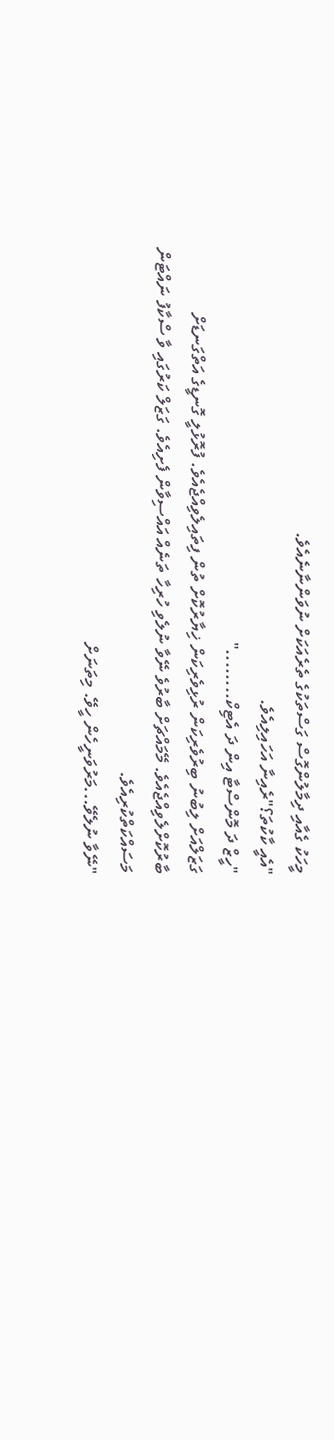މީހަކު ގެއާއި ދިމާލުންގޮސް ގަސްތަކުގެ ތެރެއަކަށް ނުވަންނާނެއެވެ.
"އެއީ ކާކުތަ؟"ރެއިނާ އަހައިލިއެވެ.
"ހީޒް ދަ މޮންސްޓާ އިން ދަ އެޓިކް........"
ގަޒަލްއަށް ލިބުނު ބިރުވެރިކަން ރުޅިވެރިކަން ޚިޔާރުކޮށް ތުން ފިތައިލެވިއްޖެއެވެ. ފުރޮޅުލީ ގޮނޑީގެ އަތްގަނޑަށް ބާރުކޮށްލެވިއްޖެއެވެ. މޭމައްޗަށް ބާރުވެ ނޭވާ ނުލެވި ހުރިހާ ތަނެއް އައްސިވާން ފެށިއެވެ. ގަޒަލް ކަރުގައި ވާ ސްކާފު ނައްޓަން މަސައްކަތްކުރިއެވެ.
"ނޭވާ ނުލެވޭ...މަރުވަނީހެން ހީވޭ. މިތަނަށް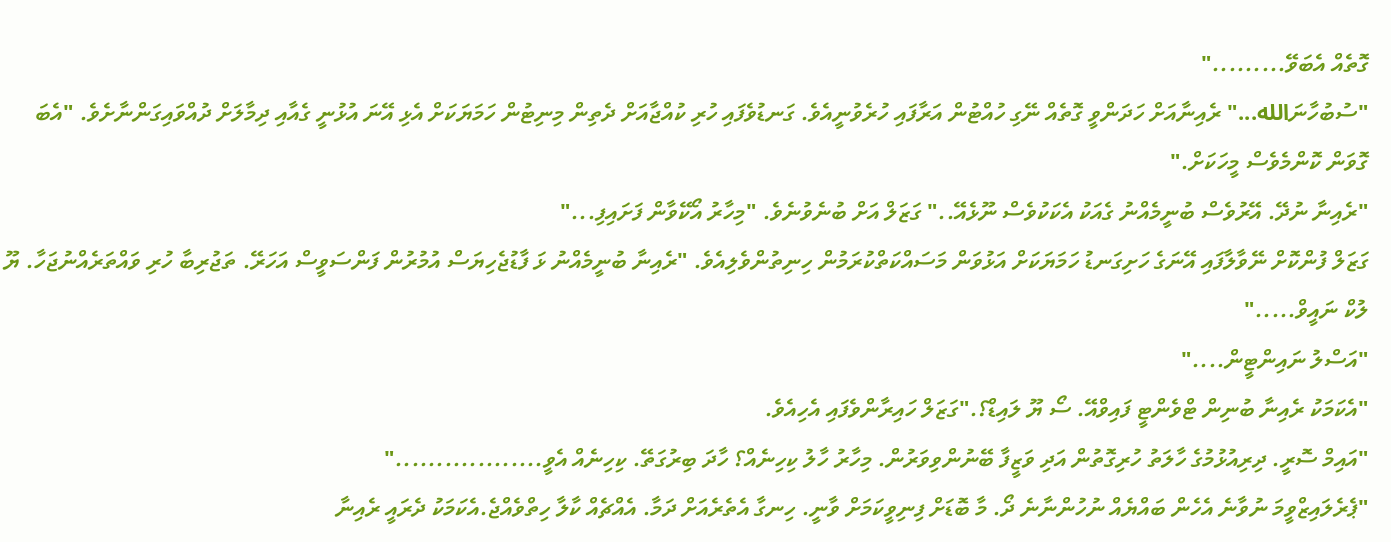ގޮތެއް އެބަވޭ........."
"ސުބުހާނަالله..." ރެއިނާއަށް ހަދަންވީ ގޮތެއް ނޭގި ހުއްޓުން އަރާފައި ހުރެވުނީއެވެ. ގަނޑުވެފައި ހުރި ކުއްޖާއަށް ދެތިން މިނިޓުން ހަމަޔަކަށް އެޅި އޭނަ އުޅުނީ ގެއާއި ދިމާލަށް ދުއްވައިގަންނާށެވެ. "އެބަ ގޮވަން ކޮންމެވެސް މީހަކަށް."
"ރެއިނާ ނުދޭ. އޭރުވެސް ބުނީމެއްނު ގެއަކު އެކަކުވެސް ނޫޅެއޭ.." ގަޒަލް އަށް ބުނެވުނެވެ. "މިހާރު އޯކޭވާން ފަށައިފި..."
ގަޒަލް ފުންކޮށް ނޭވާލާފައި އޭނަގެ ހަށިގަނޑު ހަމަޔަކަށް އަޅުވަން މަސައްކަތްކުރަމުން ހިނިތުންވެލިއެވެ. "ރެއިނާ ބުނީމެއްނު ޅަ ފާޑުޖެހިޔަސް އުމުރުން ފަންސަވީސް އަހަރޭ. ތަޖުރިބާ ހުރި ވައްތަރެއްނުޖަހާ. ޔޫ ލުކް ނައީވް....."
"އަސްލު ނައިންޓީން...."
"އެކަމަކު ރެއިނާ ބުނިން ޓްވެންޓީ ފައިވްއޭ. ސޯ ޔޫ ލައިޑް؟."ގަޒަލް ހައިރާންވެފައި އެހިއެވެ.
"އައިމް ސޮރީ. ދިރިއުޅުމުގެ ހާލަތު ހުރިގޮތުން އަދި ވަޒީފާ ބޭނުންވިވަރުން. މިހާރު ހާލު ކިހިނެއް؟ ހާދަ ބިރުގަތޭ. ކިހިނެއް އެވީ.................."
"ޕެރެލައިޒްވީމަ ނުވާނެ އެހެން ބައްޔެއް ނުހުންނާނެ ދޯ. މާ ބޮޑަށް ފިނިވީކަމަށް ވާނީ. ހިނގާ އެތެރެއަށް ދަމާ. އެއްޗެއް ކާލާ ހިތްވެއްޖެ.އެކަމަކު ދެރައީ ރެއިނާ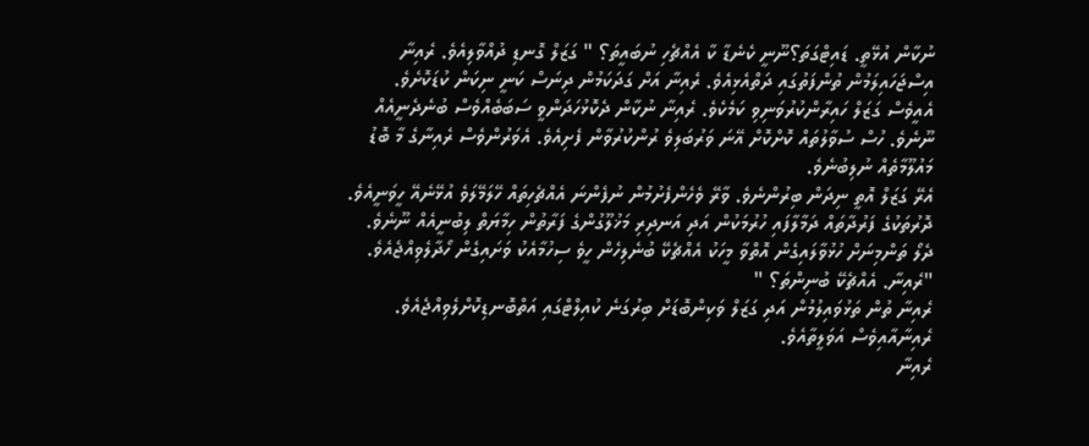ނުކާން އުޅޭތީ. ޑައިޓްގަތަ؟ނޫނީ ކެނެޑާ ކާ އެއްޗެހި ނުބައީތަ؟ " ގަޒަލް ގޮނޑި ދުއްވާލިއެވެ. ރެއިނާ އިސްޖަހައިލަމުން ތުންފަތުގައި ދަތްއެޅިއެވެ. ރެއިނާ އަށް ގަދަކަމުން ދިނަސް ކަނީ ނިކަން ކުޑަކޮށެވެ. އެއީވެސް ގަޒަލް ހައިރާންކުރުވަނިވި ކަމެކެވެ. ރެއިނާ ނުކާން ދެކޮޅުހަދަންވީ ސަބަބެއްވެސް ބުނެދެނީއެއް ނޫނެވެ. ހުސް ސުވާލުތައް ކޮށްކޮށް އޭނަ ވަރުބަލިވެ ރުންކުރުވާން ފެށިއެވެ. އެވަރުންވެސް ރެއިނާގެ މާ ބޮޑު މައުލޫމާތެއް ނުލިބުނެވެ.
އެރޭ ގަޒަލް އޮތީ ނިދަން ބިރުންނެވެ. ވާރޭ ވެހެންފެށުމުން ނުފެންނަ އެއްޗެހިތައް ހޭލަމޭލަވެ އުޅޭނެއޭ ހީވަނީއެވެ. ދޮރުތަކުގެ ފަރުދާތައް ދަމާލާފައި ހުރުމަކުން އަދި އަނދިރި މަޚުލޫގުންގެ ފަރާތުން ހިމާޔަތް ލިބުނީއެއް ނޫނެވެ. ދެލޯ ތަންމިނަށް ހުޅުވާލައިގެން އޮތްވާ މީހަކު އެއްޗެކޭ ބުނެލިހެން ހީވެ ސިހުމާއެކު ވަށައިގެން ހޯދާލެވިއްޖެއެވެ.
"ރެއިނާ. އެއްޗެކޭ ބުނިންތަ؟ "
ރެއިނާ ތުން ތަޅުވައިލުމުން އަދި ގަޒަލް ވަކިންބޮޑަށް ބިރުގަނެ ކުއިލްޓްގައި އަތްބޮނޑިކޮށްލެވިއްޖެއެވެ. ރެއިނާއާއިވެސް އަވަލީތާއެވެ.
ރެއިނާ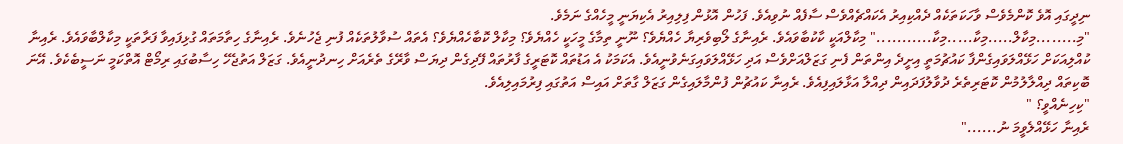ނިދީގައި އޮވެ ކޮންމެވެސް ވާހަކަތަކެއް ދެއްކިއިރު އެކައްޗެއްވެސް ސާފެއް ނުވިއެވެ. ފަހުން އޮޅުން ފިލިއިރު އެކިޔަނީ މީހެއްގެ ނަމެވެ.
"މި........މިކާލް.....މިކާ.....މިކާ..........." މިކާލްއަކީ ކާކުބާވައެވެ. ރެއިނާގެ ލޯބިވެރިޔާ ހެއްޔެވެ؟ ނޫނީ ތިމާގެ މީހަކީ ހެއްޔެވެ؟ މިކާލް ކޮބާހެއްޔެވެ؟ އެތައް ސުވާލުތަކެއް ފުނި ޖެހުނެވެ. ރެއިނާގެ ހިތާމަތައް ގުޅިފައިވާ ފަރާތަކީ މިކާލްބާވައެވެ. ރެއިނާ ކުއްލިއަކަށް ހަޅޭއްލަވައިގެންފާ ކައުޗުމަތީ އިށީދެ އިންތަން ފެނި ގަޒަލްއަށްވެސް އަދި ހަޅޭއްލަވައިގަނެވުނީއެވެ. އެކަމަކު އެ އަޑުތައް ކޮޓަރީގެ ފާރުތައް ފޭދިގެން ދިޔަސް ވާރޭގެ ތެރެއަށް ހިނދުނީއެވެ. ގަޒަލް އަތުޖެހޭ ހިސާބުގައި ރިމޯޓް އޮތްކަމީ ނަސީބެކެވެ. އޭނަ ބޮކިތައް ދިއްލާލުމުން ކޮޓަރިތެރެ ދުވާލުފަދައިން ދިއްލާ އަޅާލައިފިއެވެ. ރެއިނާ ކައުޗުން ފުންމާލައިގެން ގަޒަލް ގާތަށް އައިސް އަތުގައި ފިރުމައިލިއެވެ.
"ކިހިނެއްވީ؟ "
ރެއިނާ ހަޅޭއްލެވީމަ ނު......"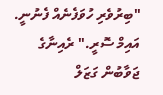"ބިރުވެރި ހުވަފެނެއް ފެނުނީ. އައިމް ސޮރީ." ރެއިނާގެ ޖަވާބުން ގަޒަލް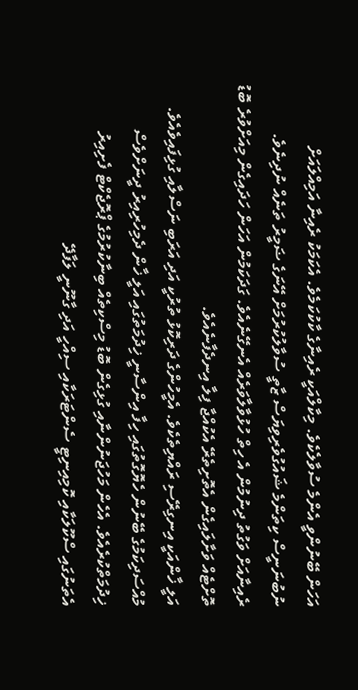އަހަން ބޭނުންވީ އެންމެ ސުވާލެކެވެ. މިކާލްއަކީ ރެއިނާގެ ކާކުކަމެވެ. އެކަމަކު ރެއިނާ އަމިއްލައަށް ނުބުނަނީސް ކިތަންމެ ޝައުގުވެރިވިޔަސް ޒާތީ ސުވާލުކުރުމަށް އޭނަގެ ޟަމީރު ތަނެއް ނުދިނެވެ. ރެއިނާއަށް ވަގުތު ދިނުމުން އެ ހިތް ހުޅުވާލާވަރެއް އެނގޭނެއެވެ. ގަދަކަމުން އަހަން ހަދައިގެން މިއަށްވުރެ ބޮޑު ތޮށްޓެއް ވަށާލައިގެން އެތޮށިތެރޭ އެކުއްޖާ ފިލާ އިނދެފާނެއެވެ.
އަލީ ޚާންއަކީ އިނގިރޭސި ރައްޔިތެކެވެ. އެމީހުންގެ ދަރިކޮޅު ތުރުކީ އަދި އަރަބި ނަސްލާއި ގުޅިފައިވެއެވެ. މުއްސަދިކަމުގެ ބޭނުން ހެޔޮގޮތުގައި ހިފާ އިންސާނީ ޚިދުމަތުގައި އަލީ ޚާން ދެމިހުރިއިރު ދީނަށްވެސް ޚިދުމަތްކުރެއެވެ. އެހެން މަހުޖަނުންނާއި ގުޅިގެން ބޮޑު މިސްކިތެއް ބިނާކުރުމުގެ ޕްރޮޖެކްޓް ފެށިއިރު އެތަނުގައި ސްކޫލަކާއި ކޮމިއިނިޓީ ސެންޓަރަކާއި ސިއްހީ އަދި ގާނޫނީ ލަފާދޭ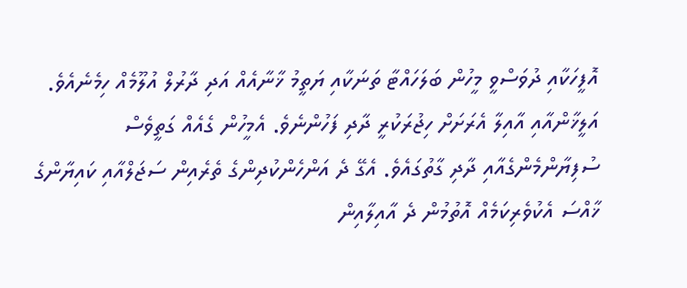އޮފީހަކާއި ދުވަސްވީ މީހުން ބަލަހައްޓާ ތަނަކާއި ޔަތީމު ޚާނާއެއް އަދި ދާރުލް އުލޫމެއް ހިމެނެއެވެ. އަލީޚާންއާއި އާއިލާ އެރަށަށް ހިޖުރަކުރީ ދާދި ފަހުންނެވެ. އެމީހުން ގެއެއް ގަތީވެސް ސުފިޔާންމެންގެއާއި ދާދި ގާތުގައެވެ. އެގޭ ދެ އަންހެންކުދިންގެ ތެރެއިން ސަޖަލްއާއި ކައިޔާންގެ ޚާއްސަ އެކުވެރިކަމެއް އޮތުމުން ދެ އާއިލާއިން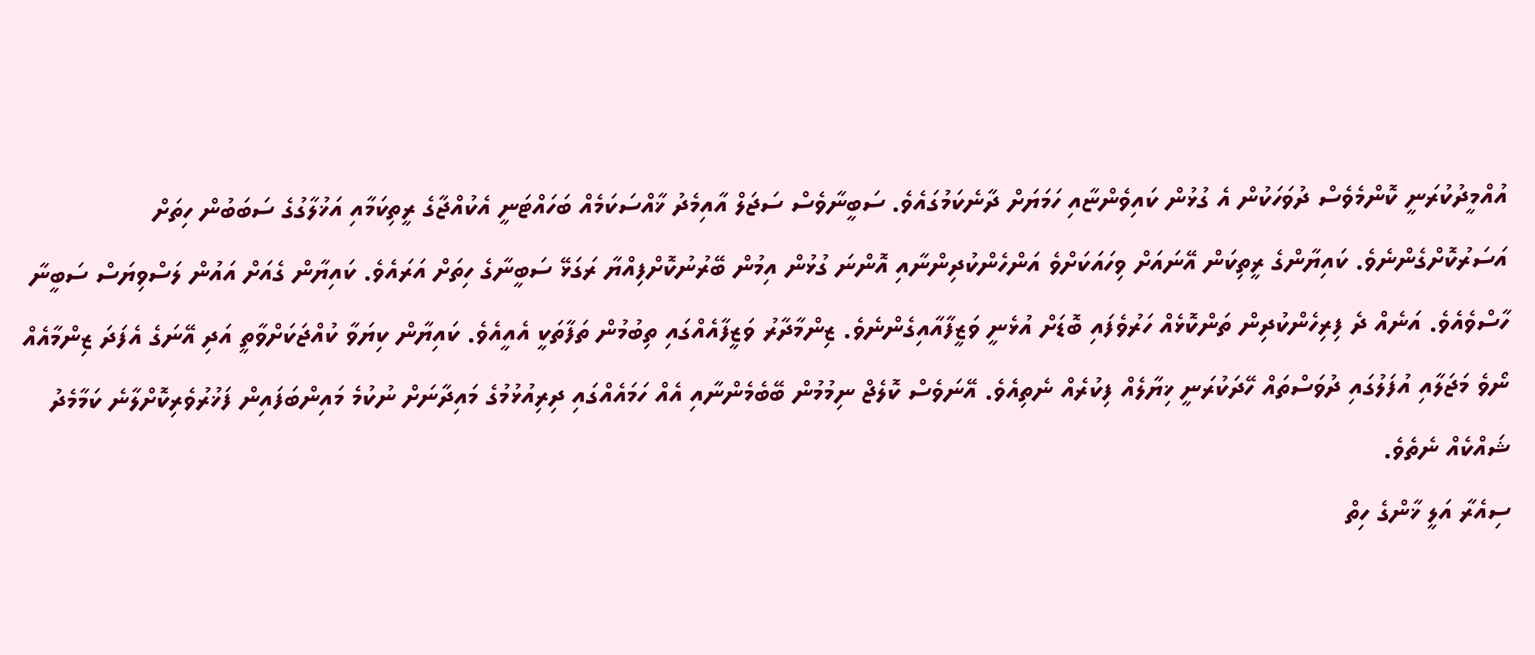އުއްމީދުކުރަނީ ކޮންމެވެސް ދުވަހަކުން އެ ގުޅުން ކައިވެންޏާއި ހަމަޔަށް ދާނެކަމުގައެވެ. ސަބީނާވެސް ސަޖަލް އާއިމެދު ޚާއްސަކަމެއް ބަހައްޓަނީ އެކުއްޖާގެ ރީތިކަމާއި އަޚުލާގުގެ ސަބަބުން ހިތަށް އަސަރުކޮށްގެންނެވެ. ކައިޔާންގެ ރީތިކަން އޭނައަށް ވިހައަކަށްވެ އަންހެންކުދިންނާއި އޮންނަ ގުޅުން އިމުން ބޭރުނުކޮށްފިއްޔާ ރަގަޅޭ ސަބީނާގެ ހިތަށް އަރައެވެ. ކައިޔާން ގެއަށް އައުން ލަސްވިޔަސް ސަބީނާ ހާސްވެއެވެ. އަނެއް ދެ ފިރިހެންކުދިން ތަންކޮޅެއް ހަރުވެފައި ބޮޑަށް އުޅެނީ ވަޒީފާއާއިގެންނެވެ. ޒިންމާދާރު ވަޒީފާއެއްގައި ތިބުމުން ތަފާތަކީ އެއީއެވެ. ކައިޔާން ކިޔަވާ ކުއްޖަކަށްވާތީ އަދި އޭނަގެ އެފަދަ ޒިންމާއެއް ނޯވެ މަޖަލާއި އުފަލުގައި ދުވަސްތައް ހޭދަކުރަނީ ޚިޔާލެއް ފިކުރެއް ނެތިއެވެ. އޭނަވެސް ކޮލެޖް ނިމުމުން ބޭބެމެންނާއި އެއް ހަމައެއްގައި ދިރިއުޅުމުގެ މައިދާނަށް ނުކުމެ މައިންބަފައިން ފަޚުރުވެރިކޮށްލާނެ ކަމާމެދު ޝައްކެއް ނެތެވެ.
ސިއެރާ އަލީ ޚާންގެ ހިތް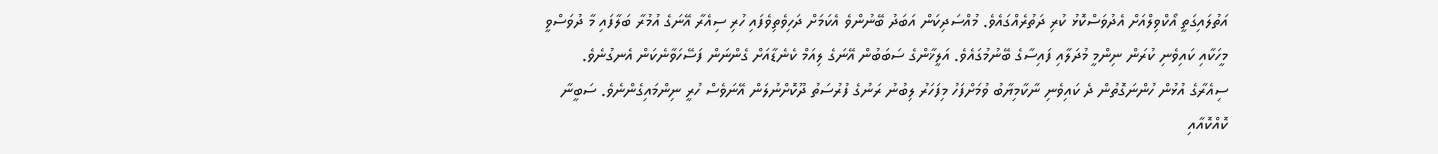އަތުލައިގަތީ އޯކްވިލްއަށް އެދުވަސްކޮޅު ކުރި ދަތުރެއްގައެވެ. މުއްސަދިކަން އަބަދު ބޭނުންވެ އެކަމަށް ދަހިވެތިވެފައި ހުރި ސިއެރާ އޭނަގެ އުމުރާ ބަލާފައި މާ ދުވަސްވީ މީހަކާއި ކައިވެނި ކުރަން ނިންމީ މުދަލާއި ފައިސާގެ ބޭނުމުގައެވެ. އަލީޚާންގެ ސަބަބުން އޭނަގެ ލިއަމް ކެނެޑާއަށް ގެންނަން ފަސޭހަވާނެކަން އެނގުނެވެ.
ސިއެރާގެ އުޅުން ހުންނަގޮތުން ދެ ކައިވެނި ނާކާމިޔާބު ވުމަށްފަހު މިފަހަރު ލިބުނު ރަނުގެ ފުރުސަތު ދޫކޮށްނުލަން އޭނަވެސް ހުރީ ނިންމައިގެންނެވެ. ސަބީނާ ކޮއްކޮއާއި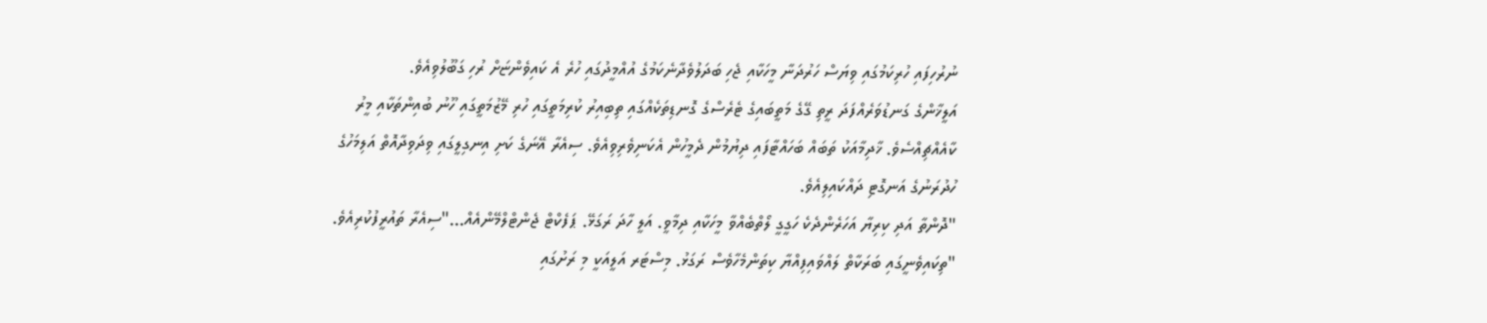ނުރުހިފައި ހުރިކަމުގައި ވިޔަސް ހަރުދަނާ މީހަކާއި ޖެހި ބަދަލުވެދާނެކަމުގެ އުއްމީދުގައި ހުރެ އެ ކައިވެންޏަށް ރުހި ގަބޫލުވިއެވެ.
އަލީޚާންގެ ގަނޑުވަރެއްފަދަ ރީތި ގޭގެ މަތީބައިގެ ޓެރެސްގެ ގޮނޑިތަކެއްގައި ތިބިއިރު ކުރިމަތީގައި ހުރި މޭޒުމަތީގައި ހޫނު ބުއިންތަކާއި މީރު ކާއެއްޗިއްސެވެ. ޚާދިމާއަކު ތަބައް ބަހައްޓާފައި ދިޔުމުން ދެމީހުން އެކަނިވެރިވިއެވެ. ސިއެރާ އޭނަގެ ކަށި އިނގިލީގައި ވިދަވިދާއޮތް އަލިމަހުގެ ހުދުރަނުގެ އަނގޮޓި ދައްކައިލިއެވެ.
"ދޮންތާ އަދި ކިރިޔާ އަހަރެންދެކެ ހަގީގީ ލޯތްބެއްވާ މީހަކާއި ދިމާވީ. އަލީ ހާދަ ރަގަޅޭ. ޕަފެކްޓް ޖެންޓްލްމޭންއެއް..."ސިއެރާ ތައުރީފުކުރިއެވެ.
"ތިކައިވެނީގައި ބަރަކާތް ލައްވައިފިއްޔާ ކިތަންމެހާވެސް ރަގަޅު. މިސްޓަރ އަލީއަކީ މި ރަށުގައި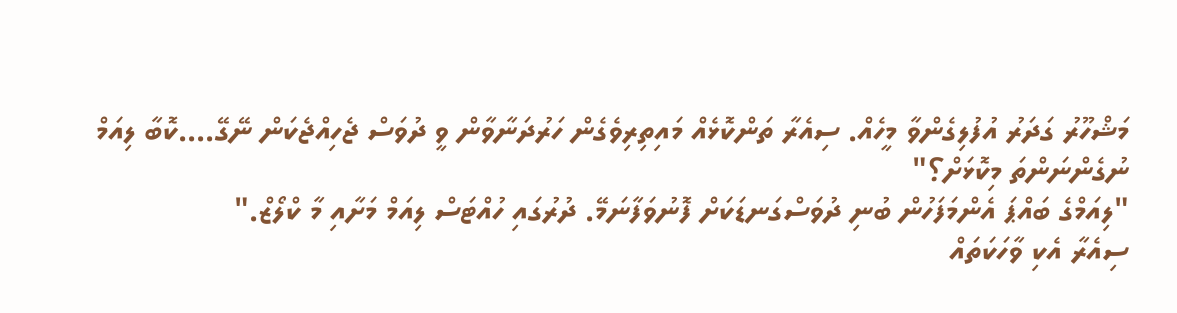މަޝްހޫރު ގަދަރު އުފުލިގެންވާ މީހެއް. ސިއެރާ ތަންކޮޅެއް މައިތިރިވެގެން ހަރުދަނާވާން ވީ ދުވަސް ޖެހިއްޖެކަން ނޭގޭ....ކޮބާ ލިއަމް ނުގެންނަންތަ މިކޮޅަށް؟"
"ލިއަމްގެ ބައްޕަ އެންމަފަހުން ބުނި ދުވަސްގަނޑަކަށް ފޮނުވަފާނަމޭ. ދުރުގައި ހުއްޓަސް ލިއަމް މަށާއި މާ ކްލޯޒް."
ސިއެރާ އެކި ވާހަކަތައް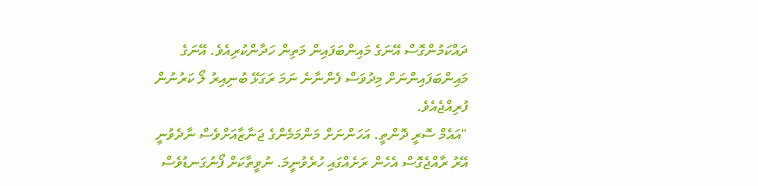ދައްކަމުންގޮސް އޭނަގެ މައިންބަފައިން މަތިން ހަދާންކުރިއެވެ. އޭނަގެ މައިންބަފައިންނަށް މިދުވަސް ފެންނާނެ ނަމަ ރަގަޅޭ ބުނިއިރު ލޯ ކަރުނުން ފުރިއްޖެއެވެ.
"އައެމް ސޮރީ ދޮންތީ. އަހަންނަށް މަންމަމެންގެ ޖަނާޒާއަށްވެސް ނާދެވުނީ އޭރު ރާއްޖެގޮސް އެހެން ރަށެއްގައި ހުރެވުނީމަ. ނުވީތާކަށް ފޯނުގަނޑުވެސް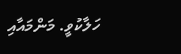ހަލާކުވީ. މަންމައާއި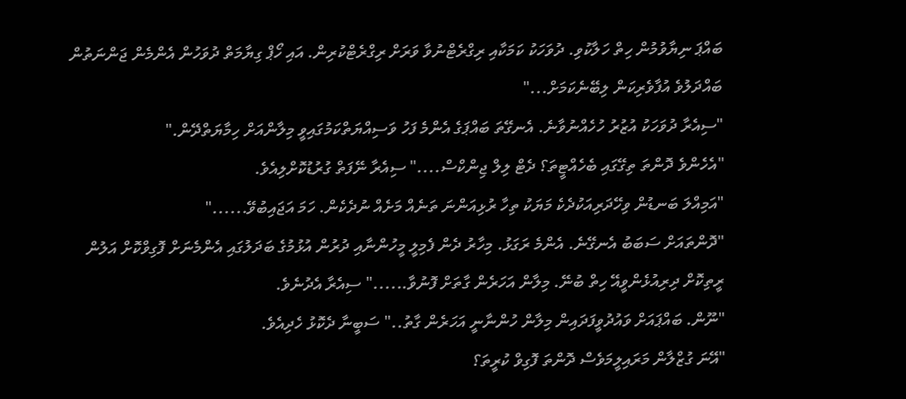ބައްޕަ ނިޔާވުމުން ހިތް ހަލާކުވި. ދުވަހަކު ކަމަކާއި ރިގްރެޓްނުވާ ވަރަށް ރިގްރެޓްކުރިން. އައި ހޯޕް ގިޔާމަތް ދުވަހުން އެންމެން ޖަންނަތުން ބައްދަލުވެ އުފާވެރިކަން ލިބޭނެކަމަށް..."
"ސިއެރާ ދުވަހަކު އުޒުރު ހުހެއްނުވާނެ. އެނގޭތަ ބައްޕަގެ އެންމެ ފަހު ވަސިއްޔަތްކަމުގައިވީ މިލާންއަށް ހިމާޔަތްދޭން."
"އެހެންވެ ދޮންތަ ތިގޭގައި ބެހެއްޓީތަ؟ ދެޓް ލިލް ޖިންކްސް...." ސިއެރާ ނޭފަތް ގުރުޑުކޮށްލިއެވެ.
"އަމިއްލަ ބަނޑުން ވިހޭދަރިއަކުދެކެ މަޔަކު ތިހާ ރުޅިއަންނަ ތަނެއް މަށެއް ނުދެކެން. ހަމަ އަޖައިބުވޭ......"
"ދޮންތައަށް ސަބަބު އެނގޭނެ. އެންމެ ރަގަޅު. މިހާރު ދެން ފެމިލީ މީހުންނާއި ދުރުން އުޅުމުގެ ބަދަލުގައި އެންމެނަށް ފޮގިވްކޮށް އަލުން ރީތިކޮށް ދިރިއުޅެންވީއޭ ހިތް ބުނޭ. މިލާން އަހަރެން ގާތަށް ފޮނުވާ......" ސިއެރާ އެދުނެވެ.
"ނޫން. ބައްޕައަށް ވައުދުވީފަދައިން މިލާން ހުންނާނީ އަހަރެން ގާތު.." ސަބީނާ ދެކޮޅު ހެދިއެވެ.
"އޭނަ ގުޒްލާން މަރައިލީމަވެސް ދޮންތަ ފޮގިވް ކުރީތަ؟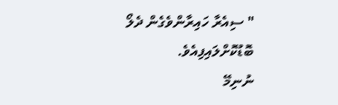" ސިއެރާ ހައިރާންވެގެން ދެލޯ ބޮޑުކޮށްލައިފިއެވެ.
ނުނިމޭ